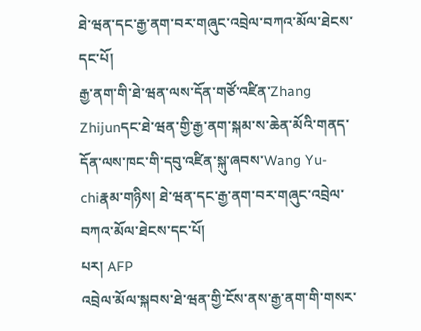ཐེ་ཝན་དང་རྒྱ་ནག་བར་གཞུང་འབྲེལ་བཀའ་མོལ་ཐེངས་དང་པོ།
རྒྱ་ནག་གི་ཐེ་ཝན་ལས་དོན་གཙོ་འཛིན་Zhang Zhijunདང་ཐེ་ཝན་གྱི་རྒྱ་ནག་སྐམ་ས་ཆེན་མོའི་གནད་དོན་ལས་ཁང་གི་དབུ་འཛིན་སྐུ་ཞབས་Wang Yu-chiརྣམ་གཉིས། ཐེ་ཝན་དང་རྒྱ་ནག་བར་གཞུང་འབྲེལ་བཀའ་མོལ་ཐེངས་དང་པོ།
པར། AFP
འབྲེལ་མོལ་སྐབས་ཐེ་ཝན་གྱི་ངོས་ནས་རྒྱ་ནག་གི་གསར་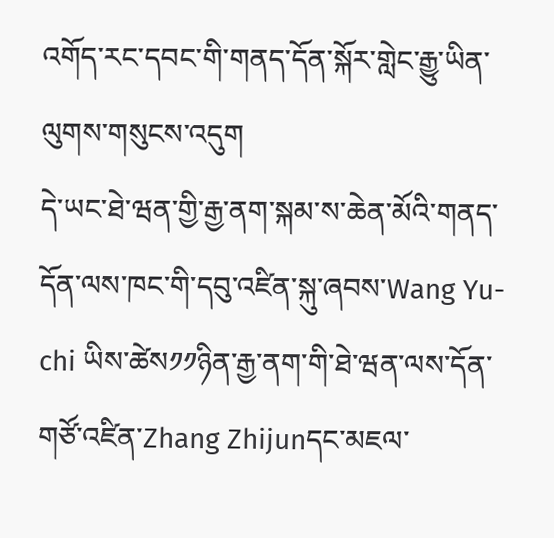འགོད་རང་དབང་གི་གནད་དོན་སྐོར་གླེང་རྒྱུ་ཡིན་ལུགས་གསུངས་འདུག
དེ་ཡང་ཐེ་ཝན་གྱི་རྒྱ་ནག་སྐམ་ས་ཆེན་མོའི་གནད་དོན་ལས་ཁང་གི་དབུ་འཛིན་སྐུ་ཞབས་Wang Yu-chi ཡིས་ཚེས༡༡ཉིན་རྒྱ་ནག་གི་ཐེ་ཝན་ལས་དོན་གཙོ་འཛིན་Zhang Zhijunདང་མཇལ་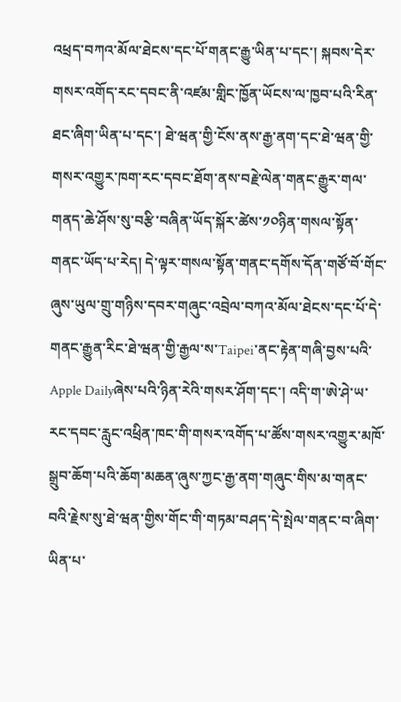འཕྲད་བཀའ་མོལ་ཐེངས་དང་པོ་གནང་རྒྱུ་ཡིན་པ་དང་། སྐབས་དེར་གསར་འགོད་རང་དབང་ནི་འཛམ་གླིང་ཁྱོན་ཡོངས་ལ་ཁྱབ་པའི་རིན་ཐང་ཞིག་ཡིན་པ་དང་། ཐེ་ཝན་གྱི་ངོས་ནས་རྒྱ་ནག་དང་ཐེ་ཝན་གྱི་གསར་འགྱུར་ཁག་རང་དབང་ཐོག་ནས་བརྗེ་ལེན་གནང་རྒྱུར་གལ་གནད་ཆེ་ཤོས་སུ་བརྩི་བཞིན་ཡོད་སྐོར་ཚེས་༡༠ཉིན་གསལ་སྟོན་གནང་ཡོད་པ་རེད། དེ་ལྟར་གསལ་སྟོན་གནང་དགོས་དོན་གཙོ་བོ་གོང་ཞུས་ཡུལ་གྲུ་གཉིས་དབར་གཞུང་འབྲེལ་བཀའ་མོལ་ཐེངས་དང་པོ་དེ་གནང་རྒྱུན་རིང་ཐེ་ཝན་གྱི་རྒྱལ་ས་Taipei་ནང་རྟེན་གཞི་བྱས་པའི་Apple Dailyཞེས་པའི་ཉིན་རེའི་གསར་ཤོག་དང་། འདི་ག་ཨེ་ཤེ་ཡ་རང་དབང་རླུང་འཕྲིན་ཁང་གི་གསར་འགོད་པ་ཚོས་གསར་འགྱུར་མཁོ་སྒྲུབ་ཆོག་པའི་ཆོག་མཆན་ཞུས་ཀྱང་རྒྱ་ནག་གཞུང་གིས་མ་གནང་བའི་རྗེས་སུ་ཐེ་ཝན་གྱིས་གོང་གི་གཏམ་བཤད་དེ་སྤེལ་གནང་བ་ཞིག་ཡིན་པ་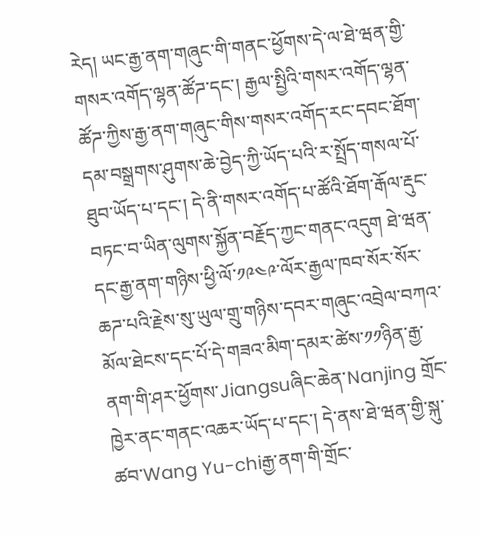རེད། ཡང་རྒྱ་ནག་གཞུང་གི་གནང་ཕྱོགས་དེ་ལ་ཐེ་ཝན་གྱི་གསར་འགོད་ལྷན་ཚོཌ་དང་། རྒྱལ་སྤྱིའི་གསར་འགོད་ལྷན་ཚོཌ་ཀྱིས་རྒྱ་ནག་གཞུང་གིས་གསར་འགོད་རང་དབང་ཐོག་དམ་བསྒྲགས་ཤུགས་ཆེ་བྱེད་ཀྱི་ཡོད་པའི་ར་སྤྲོད་གསལ་པོ་ཐུབ་ཡོད་པ་དང་། དེ་ནི་གསར་འགོད་པ་ཚོའི་ཐོག་རྒོལ་རྡུང་བཏང་བ་ཡིན་ལུགས་སྐྱོན་བརྗོད་ཀྱང་གནང་འདུག ཐེ་ཝན་དང་རྒྱ་ནག་གཉིས་ཕྱི་ལོ་༡༩༤༩་ལོར་རྒྱལ་ཁབ་སོར་སོར་ཆཌ་པའི་རྗེས་སུ་ཡུལ་གྲུ་གཉིས་དབར་གཞུང་འབྲེལ་བཀའ་མོལ་ཐེངས་དང་པོ་དེ་གཟའ་མིག་དམར་ཚེས་༡༡ཉིན་རྒྱ་ནག་གི་ཤར་ཕྱོགས་Jiangsuཞིང་ཆེན་Nanjing གྲོང་ཁྱེར་ནང་གནང་འཆར་ཡོད་པ་དང་། དེ་ནས་ཐེ་ཝན་གྱི་སྐུ་ཚབ་Wang Yu-chiརྒྱ་ནག་གི་གྲོང་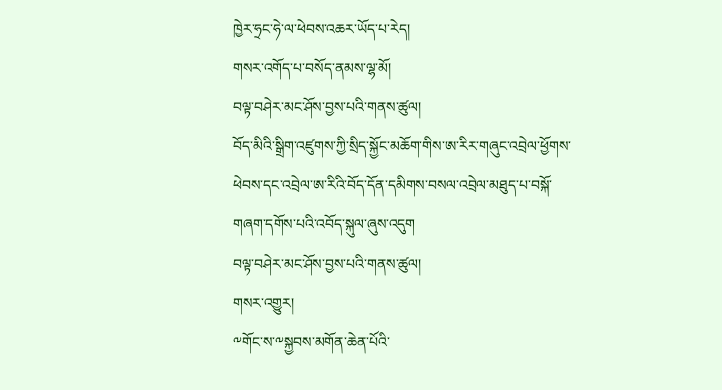ཁྱེར་ཧྲང་ཧེ་ལ་ཕེབས་འཆར་ཡོད་པ་རེད།
གསར་འགོད་པ་བསོད་ནམས་ལྷ་མོ།
བལྟ་བཤེར་མང་ཤོས་བྱས་པའི་གནས་ཚུལ།
བོད་མིའི་སྒྲིག་འཛུགས་ཀྱི་སྲིད་སྐྱོང་མཆོག་གིས་ཨ་རིར་གཞུང་འབྲེལ་ཕྱོགས་ཕེབས་དང་འབྲེལ་ཨ་རིའི་བོད་དོན་དམིགས་བསལ་འབྲེལ་མཐུད་པ་བསྐོ་གཞག་དགོས་པའི་འབོད་སྐུལ་ཞུས་འདུག
བལྟ་བཤེར་མང་ཤོས་བྱས་པའི་གནས་ཚུལ།
གསར་འགྱུར།
༸གོང་ས་༸སྐྱབས་མགོན་ཆེན་པོའི་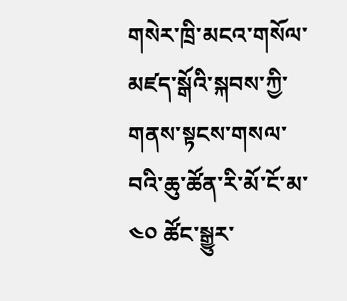གསེར་ཁྲི་མངའ་གསོལ་མཛད་སྒོའི་སྐབས་ཀྱི་གནས་སྟངས་གསལ་བའི་ཆུ་ཚོན་རི་མོ་ངོ་མ་ ༤༠ ཚོང་སྒྱུར་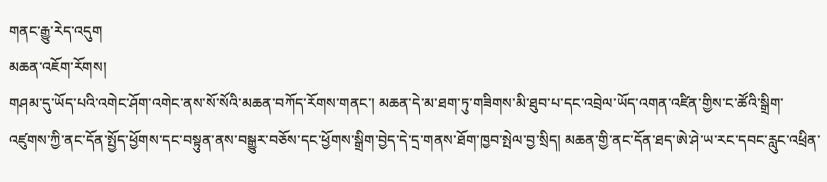གནང་རྒྱུ་རེད་འདུག
མཆན་འཇོག་རོགས།
གཤམ་དུ་ཡོད་པའི་འགེང་ཤོག་འགེང་ནས་སོ་སོའི་མཆན་བཀོད་རོགས་གནང་། མཆན་དེ་མ་ཐག་ཏུ་གཟིགས་མི་ཐུབ་པ་དང་འབྲེལ་ཡོད་འགན་འཛིན་གྱིས་ང་ཚོའི་སྒྲིག་འཛུགས་ཀྱི་ནང་དོན་སྤྱོད་ཕྱོགས་དང་བསྟུན་ནས་བསྒྱུར་བཅོས་དང་ཕྱོགས་སྒྲིག་བྱེད་དེ་དྲ་གནས་ཐོག་ཁྱབ་སྤེལ་བྱ་སྲིད། མཆན་གྱི་ནང་དོན་ཐད་ཨེ་ཤེ་ཡ་རང་དབང་རླུང་འཕྲིན་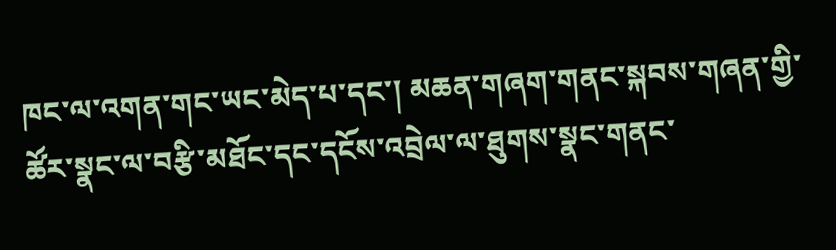ཁང་ལ་འགན་གང་ཡང་མེད་པ་དང་། མཆན་གཞག་གནང་སྐབས་གཞན་གྱི་ཚོར་སྣང་ལ་བརྩི་མཐོང་དང་དངོས་འབྲེལ་ལ་ཐུགས་སྣང་གནང་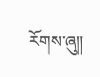རོགས་ཞུ༎